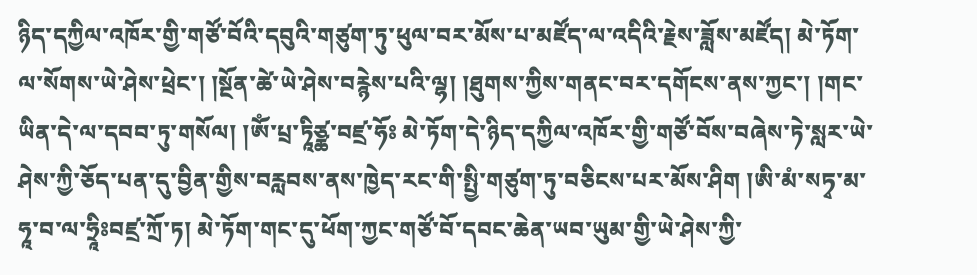ཉིད་དཀྱིལ་འཁོར་གྱི་གཙོ་བོའི་དབུའི་གཙུག་ཏུ་ཕུལ་བར་མོས་པ་མཛོད་ལ་འདིའི་རྗེས་ཟློས་མཛོད། མེ་ཏོག་ལ་སོགས་ཡེ་ཤེས་ཕྲེང་། །སྔོན་ཚེ་ཡེ་ཤེས་བརྙེས་པའི་ལྷ། །ཐུགས་ཀྱིས་གནང་བར་དགོངས་ནས་ཀྱང་། །གང་ཡིན་དེ་ལ་དབབ་ཏུ་གསོལ། །ཨོཾ་པྲ་ཏཱིཙྪ་བཛྲ་ཧོཿ མེ་ཏོག་དེ་ཉིད་དཀྱིལ་འཁོར་གྱི་གཙོ་བོས་བཞེས་ཏེ་སླར་ཡེ་ཤེས་ཀྱི་ཅོད་པན་དུ་བྱིན་གྱིས་བརླབས་ནས་ཁྱེད་རང་གི་སྤྱི་གཙུག་ཏུ་བཅིངས་པར་མོས་ཤིག །ཨི་མཾ་སཏྭ་མ་ཧཱ་བ་ལ་ཧྲཱིཿབཛྲ་ཀྲོ་ཏ། མེ་ཏོག་གང་དུ་ཕོག་ཀྱང་གཙོ་བོ་དབང་ཆེན་ཡབ་ཡུམ་གྱི་ཡེ་ཤེས་ཀྱི་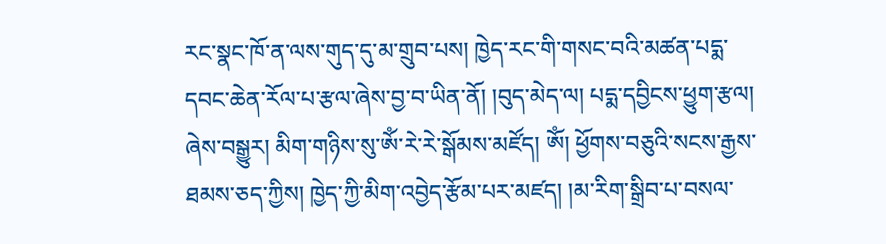རང་སྣང་ཁོ་ན་ལས་གུད་དུ་མ་གྲུབ་པས། ཁྱེད་རང་གི་གསང་བའི་མཚན་པདྨ་དབང་ཆེན་རོལ་པ་རྩལ་ཞེས་བྱ་བ་ཡིན་ནོ། །བུད་མེད་ལ། པདྨ་དབྱིངས་ཕྱུག་རྩལ། ཞེས་བསྒྱུར། མིག་གཉིས་སུ་ཨོཾ་རེ་རེ་སྒོམས་མཛོད། ཨོཾ། ཕྱོགས་བཅུའི་སངས་རྒྱས་ཐམས་ཅད་ཀྱིས། ཁྱེད་ཀྱི་མིག་འབྱེད་རྩོམ་པར་མཛད། །མ་རིག་སྒྲིབ་པ་བསལ་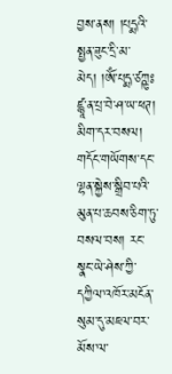བྱས་ནས། །པདྨའི་སྤྱན་ཟུང་དྲི་མ་མེད། །ཨོཾ་པདྨ་ཙཀྵུཿཛྙཱ་ན་པྲ་བེ་ཤ་ཡ་ཕཊ། མིག་དར་བསལ། གདོང་གཡོགས་དང་ལྷན་སྐྱེས་སྒྲིབ་པའི་མུན་པ་ཆབས་ཅིག་ཏུ་བསལ་བས། རང་སྣང་ཡེ་ཤེས་ཀྱི་དཀྱིལ་འཁོར་མངོན་སུམ་དུ་མཇལ་བར་མོས་ལ་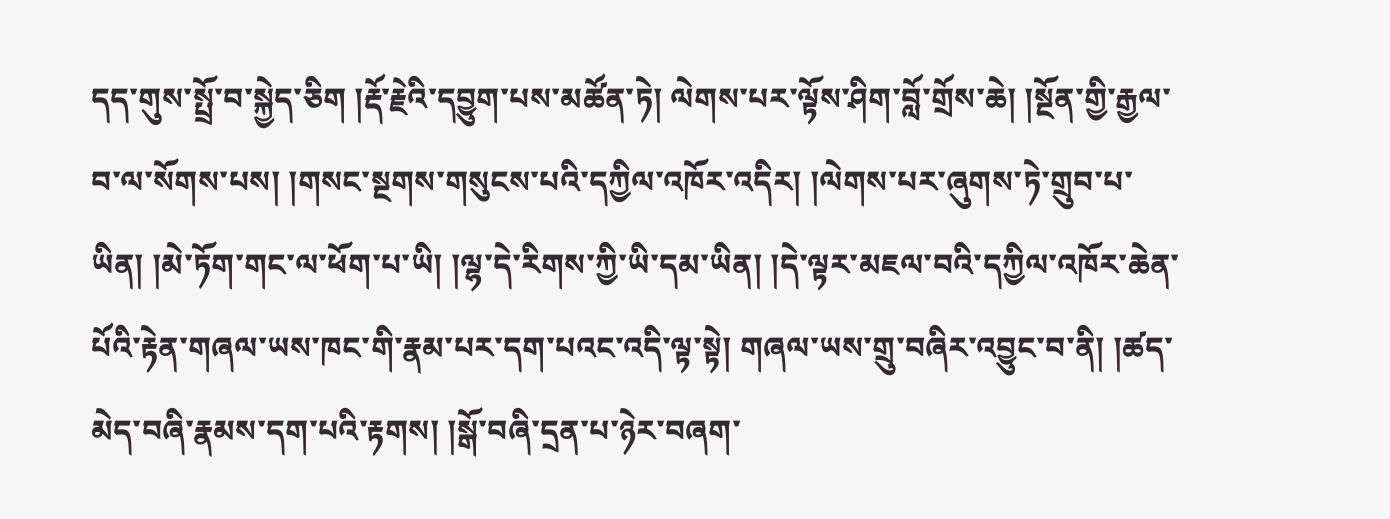དད་གུས་སྤྲོ་བ་སྐྱེད་ཅིག །རྡོ་རྗེའི་དབྱུག་པས་མཚོན་ཏེ། ལེགས་པར་ལྟོས་ཤིག་བློ་གྲོས་ཆེ། །སྔོན་གྱི་རྒྱལ་བ་ལ་སོགས་པས། །གསང་སྔགས་གསུངས་པའི་དཀྱིལ་འཁོར་འདིར། །ལེགས་པར་ཞུགས་ཏེ་གྲུབ་པ་ཡིན། །མེ་ཏོག་གང་ལ་ཕོག་པ་ཡི། །ལྷ་དེ་རིགས་ཀྱི་ཡི་དམ་ཡིན། །དེ་ལྟར་མཇལ་བའི་དཀྱིལ་འཁོར་ཆེན་པོའི་རྟེན་གཞལ་ཡས་ཁང་གི་རྣམ་པར་དག་པའང་འདི་ལྟ་སྟེ། གཞལ་ཡས་གྲུ་བཞིར་འབྱུང་བ་ནི། །ཚད་མེད་བཞི་རྣམས་དག་པའི་རྟགས། །སྒོ་བཞི་དྲན་པ་ཉེར་བཞག་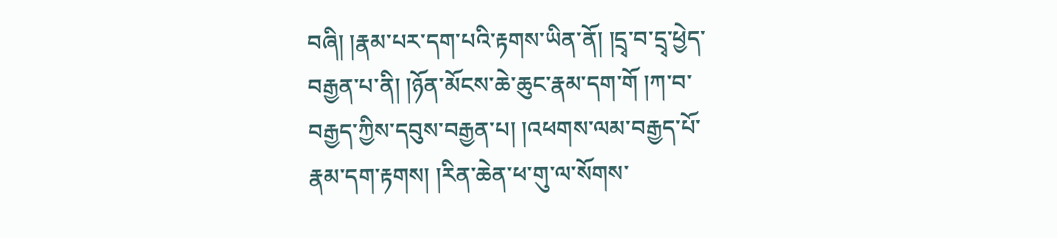བཞི། །རྣམ་པར་དག་པའི་རྟགས་ཡིན་ནོ། །དྲྭ་བ་དྲྭ་ཕྱེད་བརྒྱན་པ་ནི། །ཉོན་མོངས་ཆེ་ཆུང་རྣམ་དག་གོ །ཀ་བ་བརྒྱད་ཀྱིས་དབུས་བརྒྱན་པ། །འཕགས་ལམ་བརྒྱད་པོ་རྣམ་དག་རྟགས། །རིན་ཆེན་ཕ་གུ་ལ་སོགས་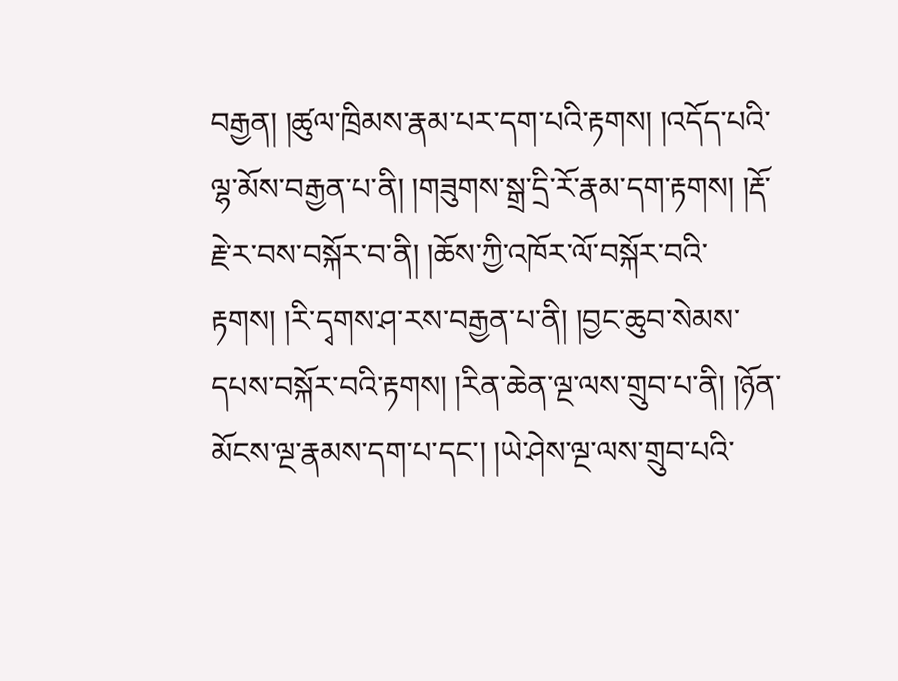བརྒྱན། །ཚུལ་ཁྲིམས་རྣམ་པར་དག་པའི་རྟགས། །འདོད་པའི་ལྷ་མོས་བརྒྱན་པ་ནི། །གཟུགས་སྒྲ་དྲི་རོ་རྣམ་དག་རྟགས། །རྡོ་རྗེ་ར་བས་བསྐོར་བ་ནི། །ཆོས་ཀྱི་འཁོར་ལོ་བསྐོར་བའི་རྟགས། །རི་དྭགས་ཤ་རས་བརྒྱན་པ་ནི། །བྱང་ཆུབ་སེམས་དཔས་བསྐོར་བའི་རྟགས། །རིན་ཆེན་ལྔ་ལས་གྲུབ་པ་ནི། །ཉོན་མོངས་ལྔ་རྣམས་དག་པ་དང་། །ཡེ་ཤེས་ལྔ་ལས་གྲུབ་པའི་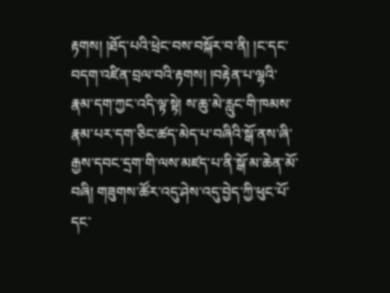རྟགས། །ཐོད་པའི་ཕྲེང་བས་བསྐོར་བ་ནི། །ང་དང་བདག་འཛིན་བྲལ་བའི་རྟགས། །བརྟེན་པ་ལྷའི་རྣམ་དག་ཀྱང་འདི་ལྟ་སྟེ། ས་ཆུ་མེ་རླུང་གི་ཁམས་རྣམ་པར་དག་ཅིང་ཚད་མེད་པ་བཞིའི་སྒོ་ནས་ཞི་རྒྱས་དབང་དྲག་གི་ལས་མཛད་པ་ནི་སྒོ་མ་ཆེན་མོ་བཞི། གཟུགས་ཚོར་འདུ་ཤེས་འདུ་བྱེད་ཀྱི་ཕུང་པོ་དང་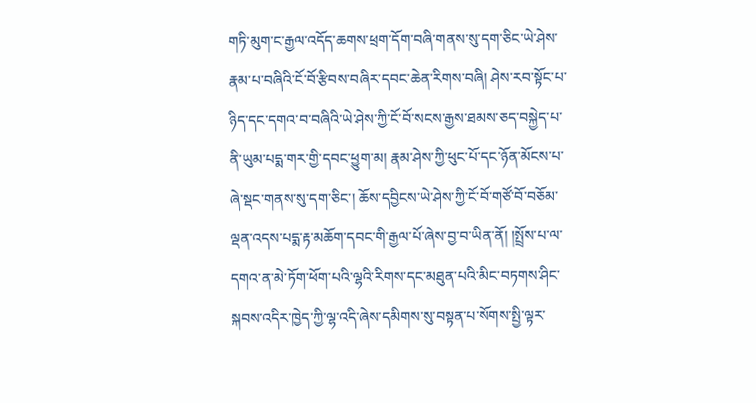གཏི་མུག་ང་རྒྱལ་འདོད་ཆགས་ཕྲག་དོག་བཞི་གནས་སུ་དག་ཅིང་ཡེ་ཤེས་རྣམ་པ་བཞིའི་ངོ་བོ་རྩིབས་བཞིར་དབང་ཆེན་རིགས་བཞི། ཤེས་རབ་སྟོང་པ་ཉིད་དང་དགའ་བ་བཞིའི་ཡེ་ཤེས་ཀྱི་ངོ་བོ་སངས་རྒྱས་ཐམས་ཅད་བསྐྱེད་པ་ནི་ཡུམ་པདྨ་གར་གྱི་དབང་ཕྱུག་མ། རྣམ་ཤེས་ཀྱི་ཕུང་པོ་དང་ཉོན་མོངས་པ་ཞེ་སྡང་གནས་སུ་དག་ཅིང་། ཆོས་དབྱིངས་ཡེ་ཤེས་ཀྱི་ངོ་བོ་གཙོ་བོ་བཅོམ་ལྡན་འདས་པདྨ་རྟ་མཆོག་དབང་གི་རྒྱལ་པོ་ཞེས་བྱ་བ་ཡིན་ནོ། །སྤྲོས་པ་ལ་དགའ་ན་མེ་ཏོག་ཕོག་པའི་ལྷའི་རིགས་དང་མཐུན་པའི་མིང་བཏགས་ཤིང་སྐབས་འདིར་ཁྱེད་ཀྱི་ལྷ་འདི་ཞེས་དམིགས་སུ་བསྟན་པ་སོགས་སྤྱི་ལྟར་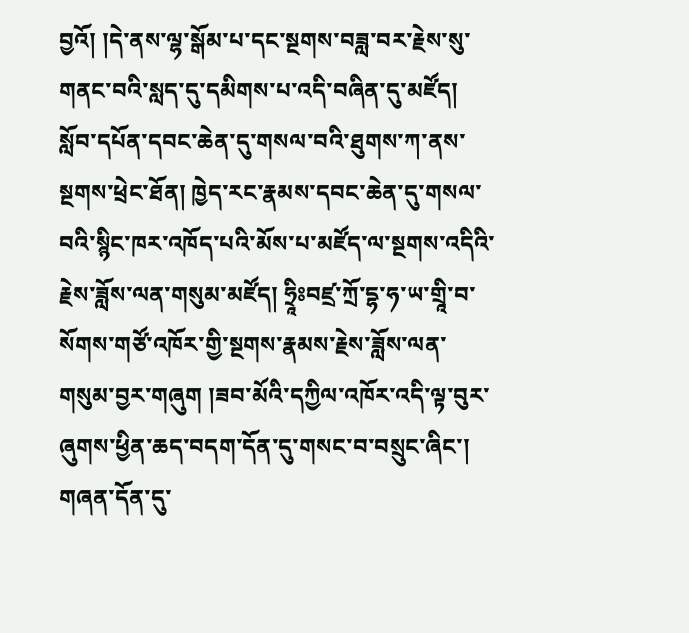བྱའོ། །དེ་ནས་ལྷ་སྒོམ་པ་དང་སྔགས་བཟླ་བར་རྗེས་སུ་གནང་བའི་སླད་དུ་དམིགས་པ་འདི་བཞིན་དུ་མཛོད། སློབ་དཔོན་དབང་ཆེན་དུ་གསལ་བའི་ཐུགས་ཀ་ནས་སྔགས་ཕྲེང་ཐོན། ཁྱེད་རང་རྣམས་དབང་ཆེན་དུ་གསལ་བའི་སྙིང་ཁར་འཁོད་པའི་མོས་པ་མཛོད་ལ་སྔགས་འདིའི་རྗེས་ཟློས་ལན་གསུམ་མཛོད། ཧྲཱིཿབཛྲ་ཀྲོ་དྷ་ཧ་ཡ་གྲཱི་བ་སོགས་གཙོ་འཁོར་གྱི་སྔགས་རྣམས་རྗེས་ཟློས་ལན་གསུམ་བྱར་གཞུག །ཟབ་མོའི་དཀྱིལ་འཁོར་འདི་ལྟ་བུར་ཞུགས་ཕྱིན་ཆད་བདག་དོན་དུ་གསང་བ་བསྲུང་ཞིང་། གཞན་དོན་དུ་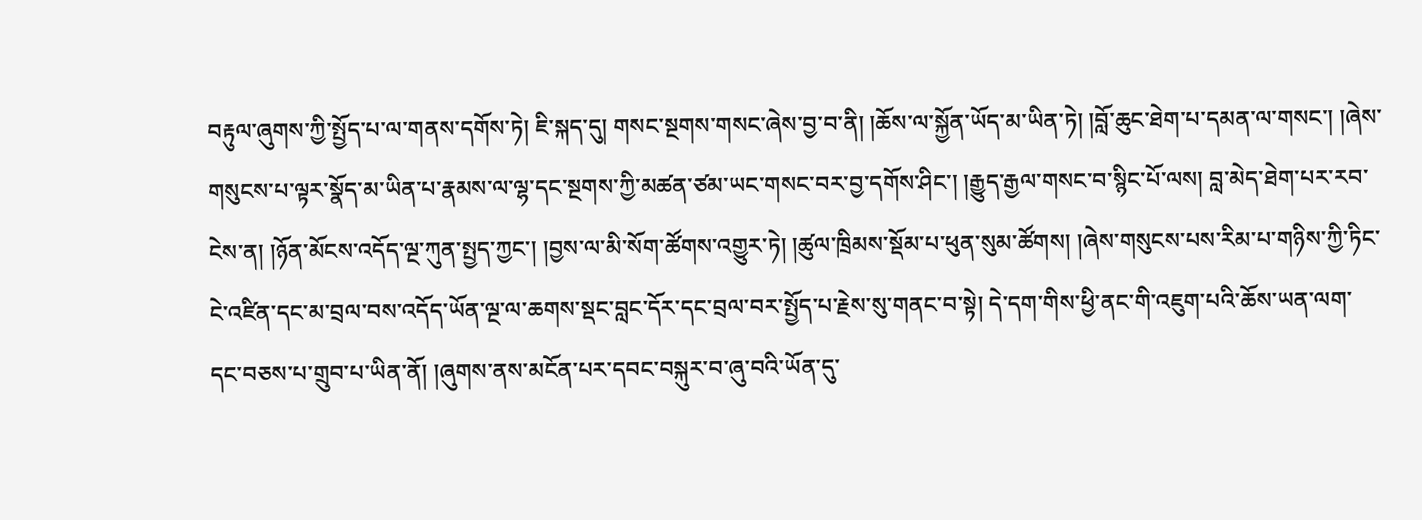བརྟུལ་ཞུགས་ཀྱི་སྤྱོད་པ་ལ་གནས་དགོས་ཏེ། ཇི་སྐད་དུ། གསང་སྔགས་གསང་ཞེས་བྱ་བ་ནི། །ཆོས་ལ་སྐྱོན་ཡོད་མ་ཡིན་ཏེ། །བློ་ཆུང་ཐེག་པ་དམན་ལ་གསང་། །ཞེས་གསུངས་པ་ལྟར་སྣོད་མ་ཡིན་པ་རྣམས་ལ་ལྷ་དང་སྔགས་ཀྱི་མཚན་ཙམ་ཡང་གསང་བར་བྱ་དགོས་ཤིང་། །རྒྱུད་རྒྱལ་གསང་བ་སྙིང་པོ་ལས། བླ་མེད་ཐེག་པར་རབ་ངེས་ན། །ཉོན་མོངས་འདོད་ལྔ་ཀུན་སྤྱད་ཀྱང་། །བྱས་ལ་མི་སོག་ཚོགས་འགྱུར་ཏེ། །ཚུལ་ཁྲིམས་སྡོམ་པ་ཕུན་སུམ་ཚོགས། །ཞེས་གསུངས་པས་རིམ་པ་གཉིས་ཀྱི་ཏིང་ངེ་འཛིན་དང་མ་བྲལ་བས་འདོད་ཡོན་ལྔ་ལ་ཆགས་སྡང་བླང་དོར་དང་བྲལ་བར་སྤྱོད་པ་རྗེས་སུ་གནང་བ་སྟེ། དེ་དག་གིས་ཕྱི་ནང་གི་འཇུག་པའི་ཆོས་ཡན་ལག་དང་བཅས་པ་གྲུབ་པ་ཡིན་ནོ། །ཞུགས་ནས་མངོན་པར་དབང་བསྐུར་བ་ཞུ་བའི་ཡོན་དུ་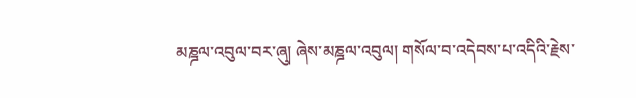མཎྜལ་འབུལ་བར་ཞུ། ཞེས་མཎྜལ་འབུལ། གསོལ་བ་འདེབས་པ་འདིའི་རྗེས་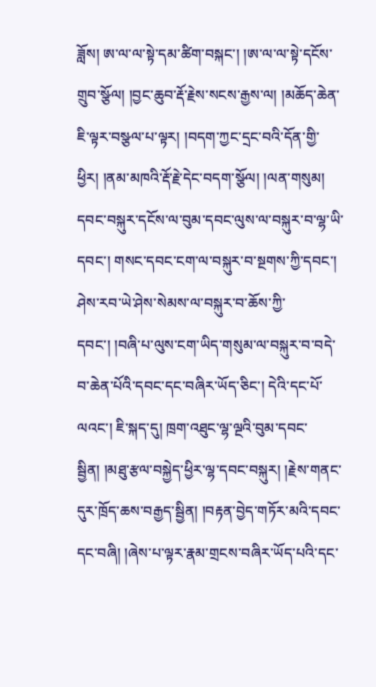ཟློས། ཨ་ལ་ལ་སྟེ་དམ་ཚིག་བསྐང་། །ཨ་ལ་ལ་སྟེ་དངོས་གྲུབ་སྩོལ། །བྱང་ཆུབ་རྡོ་རྗེས་སངས་རྒྱས་ལ། །མཆོད་ཆེན་ཇི་ལྟར་བསྩལ་པ་ལྟར། །བདག་ཀྱང་དྲང་བའི་དོན་གྱི་ཕྱིར། །ནམ་མཁའི་རྡོ་རྗེ་དེང་བདག་སྩོལ། །ལན་གསུམ། དབང་བསྐུར་དངོས་ལ་བུམ་དབང་ལུས་ལ་བསྐུར་བ་ལྷ་ཡི་དབང་། གསང་དབང་ངག་ལ་བསྐུར་བ་སྔགས་ཀྱི་དབང་། ཤེས་རབ་ཡེ་ཤེས་སེམས་ལ་བསྐུར་བ་ཆོས་ཀྱི་དབང་། །བཞི་པ་ལུས་ངག་ཡིད་གསུམ་ལ་བསྐུར་བ་བདེ་བ་ཆེན་པོའི་དབང་དང་བཞིར་ཡོད་ཅིང་། དེའི་དང་པོ་ལའང་། ཇི་སྐད་དུ། ཁྲག་འཐུང་ལྷ་ལྔའི་བུམ་དབང་སྦྱིན། །མཐུ་རྩལ་བསྐྱེད་ཕྱིར་ལྷ་དབང་བསྐུར། །རྗེས་གནང་དུར་ཁྲོད་ཆས་བརྒྱད་སྦྱིན། །བརྟན་བྱེད་གཏོར་མའི་དབང་དང་བཞི། །ཞེས་པ་ལྟར་རྣམ་གྲངས་བཞིར་ཡོད་པའི་དང་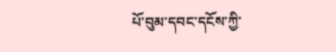པོ་བུམ་དབང་དངོས་ཀྱི་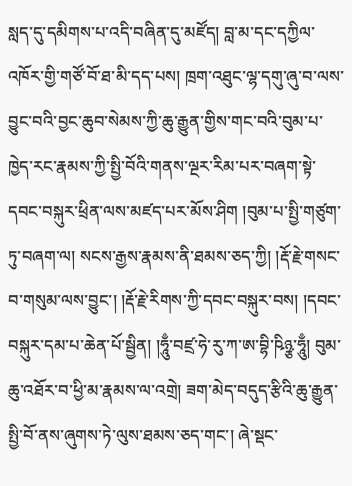སླད་དུ་དམིགས་པ་འདི་བཞིན་དུ་མཛོད། བླ་མ་དང་དཀྱིལ་འཁོར་གྱི་གཙོ་བོ་ཐ་མི་དད་པས། ཁྲག་འཐུང་ལྷ་དགུ་ཞུ་བ་ལས་བྱུང་བའི་བྱང་ཆུབ་སེམས་ཀྱི་ཆུ་རྒྱུན་གྱིས་གང་བའི་བུམ་པ་ཁྱེད་རང་རྣམས་ཀྱི་སྤྱི་བོའི་གནས་ལྔར་རིམ་པར་བཞག་སྟེ་དབང་བསྐུར་ཕྲིན་ལས་མཛད་པར་མོས་ཤིག །བུམ་པ་སྤྱི་གཙུག་ཏུ་བཞག་ལ། སངས་རྒྱས་རྣམས་ནི་ཐམས་ཅད་ཀྱི། །རྡོ་རྗེ་གསང་བ་གསུམ་ལས་བྱུང་། །རྡོ་རྗེ་རིགས་ཀྱི་དབང་བསྐུར་བས། །དབང་བསྐུར་དམ་པ་ཆེན་པོ་སྦྱིན། །ཧཱུྃ་བཛྲ་ཧེ་རུ་ཀ་ཨ་བྷི་ཥིཉྩ་ཧཱུྃ། བུམ་ཆུ་འཐོར་བ་ཕྱི་མ་རྣམས་ལ་འགྲེ། ཟག་མེད་བདུད་རྩིའི་ཆུ་རྒྱུན་སྤྱི་བོ་ནས་ཞུགས་ཏེ་ལུས་ཐམས་ཅད་གང་། ཞེ་སྡང་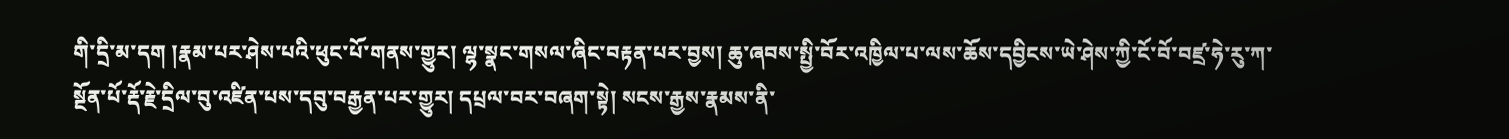གི་དྲི་མ་དག །རྣམ་པར་ཤེས་པའི་ཕུང་པོ་གནས་གྱུར། ལྷ་སྣང་གསལ་ཞིང་བརྟན་པར་བྱས། ཆུ་ཞབས་སྤྱི་བོར་འཁྱིལ་པ་ལས་ཆོས་དབྱིངས་ཡེ་ཤེས་ཀྱི་ངོ་བོ་བཛྲ་ཧེ་རུ་ཀ་སྔོན་པོ་རྡོ་རྗེ་དྲིལ་བུ་འཛིན་པས་དབུ་བརྒྱན་པར་གྱུར། དཔྲལ་བར་བཞག་སྟེ། སངས་རྒྱས་རྣམས་ནི་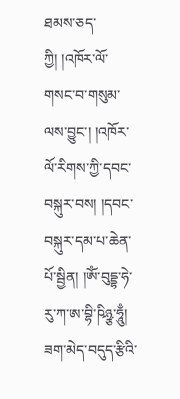ཐམས་ཅད་ཀྱི། །འཁོར་ལོ་གསང་བ་གསུམ་ལས་བྱུང་། །འཁོར་ལོ་རིགས་ཀྱི་དབང་བསྐུར་བས། །དབང་བསྐུར་དམ་པ་ཆེན་པོ་སྦྱིན། །ཨོཾ་བུདྡྷ་ཧེ་རུ་ཀ་ཨ་བྷི་ཥིཉྩ་ཧཱུྃ། ཟག་མེད་བདུད་རྩིའི་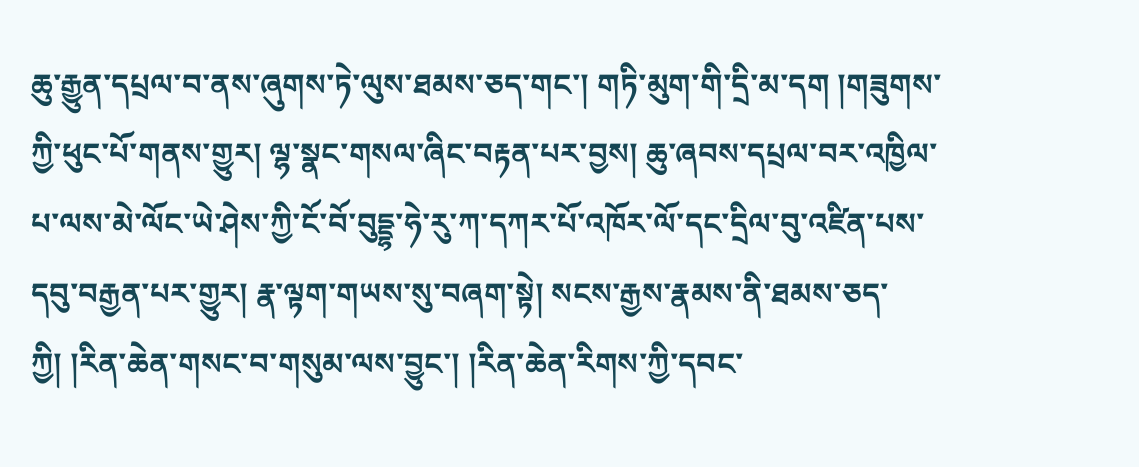ཆུ་རྒྱུན་དཔྲལ་བ་ནས་ཞུགས་ཏེ་ལུས་ཐམས་ཅད་གང་། གཏི་མུག་གི་དྲི་མ་དག །གཟུགས་ཀྱི་ཕུང་པོ་གནས་གྱུར། ལྷ་སྣང་གསལ་ཞིང་བརྟན་པར་བྱས། ཆུ་ཞབས་དཔྲལ་བར་འཁྱིལ་པ་ལས་མེ་ལོང་ཡེ་ཤེས་ཀྱི་ངོ་བོ་བུདྡྷ་ཧེ་རུ་ཀ་དཀར་པོ་འཁོར་ལོ་དང་དྲིལ་བུ་འཛིན་པས་དབུ་བརྒྱན་པར་གྱུར། རྣ་ལྟག་གཡས་སུ་བཞག་སྟེ། སངས་རྒྱས་རྣམས་ནི་ཐམས་ཅད་ཀྱི། །རིན་ཆེན་གསང་བ་གསུམ་ལས་བྱུང་། །རིན་ཆེན་རིགས་ཀྱི་དབང་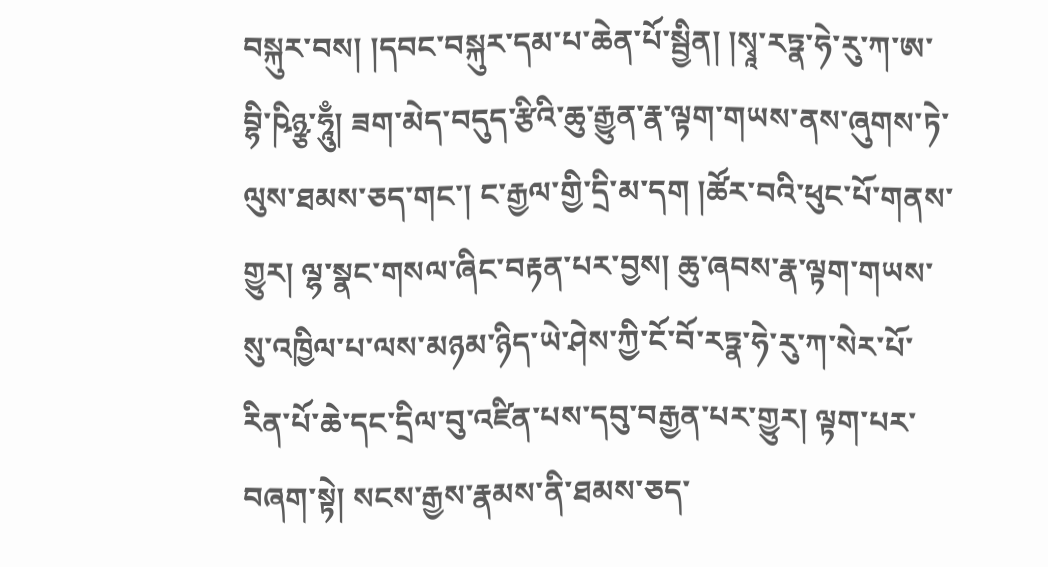བསྐུར་བས། །དབང་བསྐུར་དམ་པ་ཆེན་པོ་སྦྱིན། །སྭཱ་རཏྣ་ཧེ་རུ་ཀ་ཨ་བྷི་ཥིཉྩ་ཧཱུྃ། ཟག་མེད་བདུད་རྩིའི་ཆུ་རྒྱུན་རྣ་ལྟག་གཡས་ནས་ཞུགས་ཏེ་ལུས་ཐམས་ཅད་གང་། ང་རྒྱལ་གྱི་དྲི་མ་དག །ཚོར་བའི་ཕུང་པོ་གནས་གྱུར། ལྷ་སྣང་གསལ་ཞིང་བརྟན་པར་བྱས། ཆུ་ཞབས་རྣ་ལྟག་གཡས་སུ་འཁྱིལ་པ་ལས་མཉམ་ཉིད་ཡེ་ཤེས་ཀྱི་ངོ་བོ་རཏྣ་ཧེ་རུ་ཀ་སེར་པོ་རིན་པོ་ཆེ་དང་དྲིལ་བུ་འཛིན་པས་དབུ་བརྒྱན་པར་གྱུར། ལྟག་པར་བཞག་སྟེ། སངས་རྒྱས་རྣམས་ནི་ཐམས་ཅད་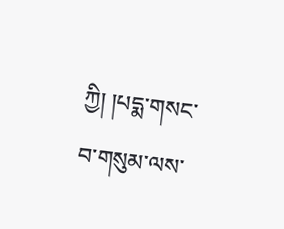ཀྱི། །པདྨ་གསང་བ་གསུམ་ལས་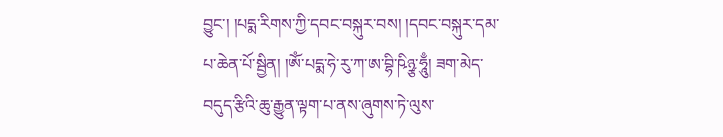བྱུང་། །པདྨ་རིགས་ཀྱི་དབང་བསྐུར་བས། །དབང་བསྐུར་དམ་པ་ཆེན་པོ་སྦྱིན། །ཨོཾ་པདྨ་ཧེ་རུ་ཀ་ཨ་བྷི་ཥིཉྩ་ཧཱུྃ། ཟག་མེད་བདུད་རྩིའི་ཆུ་རྒྱུན་ལྟག་པ་ནས་ཞུགས་ཏེ་ལུས་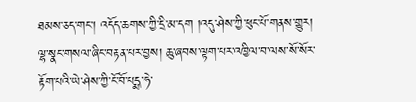ཐམས་ཅད་གང་། འདོད་ཆགས་ཀྱི་དྲི་མ་དག །འདུ་ཤེས་ཀྱི་ཕུང་པོ་གནས་གྱུར། ལྷ་སྣང་གསལ་ཞིང་བརྟན་པར་བྱས། ཆུ་ཞབས་ལྟག་པར་འཁྱིལ་བ་ལས་སོ་སོར་རྟོག་པའི་ཡེ་ཤེས་ཀྱི་ངོ་བོ་པདྨ་ཧེ་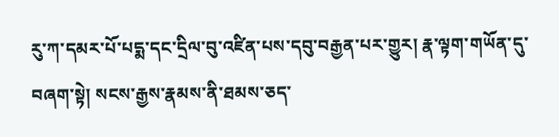རུ་ཀ་དམར་པོ་པདྨ་དང་དྲིལ་བུ་འཛིན་པས་དབུ་བརྒྱན་པར་གྱུར། རྣ་ལྟག་གཡོན་དུ་བཞག་སྟེ། སངས་རྒྱས་རྣམས་ནི་ཐམས་ཅད་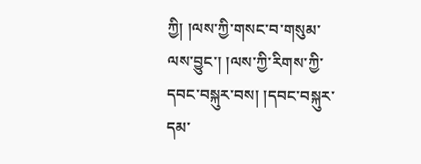ཀྱི། །ལས་ཀྱི་གསང་བ་གསུམ་ལས་བྱུང་། །ལས་ཀྱི་རིགས་ཀྱི་དབང་བསྐུར་བས། །དབང་བསྐུར་དམ་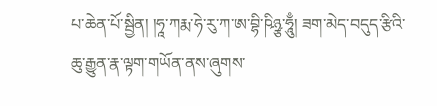པ་ཆེན་པོ་སྦྱིན། །ཧཱ་ཀརྨ་ཧེ་རུ་ཀ་ཨ་བྷི་ཥིཉྩ་ཧཱུྃ། ཟག་མེད་བདུད་རྩིའི་ཆུ་རྒྱུན་རྣ་ལྟག་གཡོན་ནས་ཞུགས་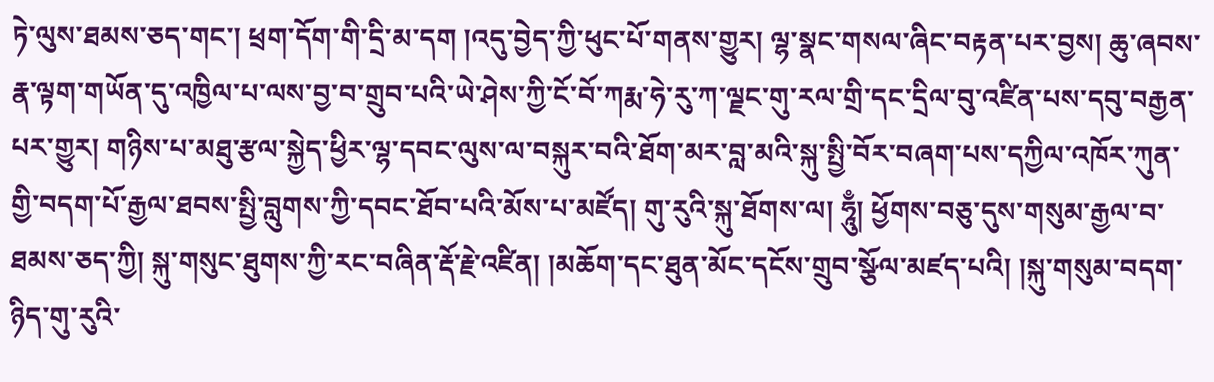ཏེ་ལུས་ཐམས་ཅད་གང་། ཕྲག་དོག་གི་དྲི་མ་དག །འདུ་བྱེད་ཀྱི་ཕུང་པོ་གནས་གྱུར། ལྷ་སྣང་གསལ་ཞིང་བརྟན་པར་བྱས། ཆུ་ཞབས་རྣ་ལྟག་གཡོན་དུ་འཁྱིལ་པ་ལས་བྱ་བ་གྲུབ་པའི་ཡེ་ཤེས་ཀྱི་ངོ་བོ་ཀརྨ་ཧེ་རུ་ཀ་ལྗང་གུ་རལ་གྲི་དང་དྲིལ་བུ་འཛིན་པས་དབུ་བརྒྱན་པར་གྱུར། གཉིས་པ་མཐུ་རྩལ་སྐྱེད་ཕྱིར་ལྷ་དབང་ལུས་ལ་བསྐུར་བའི་ཐོག་མར་བླ་མའི་སྐུ་སྤྱི་བོར་བཞག་པས་དཀྱིལ་འཁོར་ཀུན་གྱི་བདག་པོ་རྒྱལ་ཐབས་སྤྱི་བླུགས་ཀྱི་དབང་ཐོབ་པའི་མོས་པ་མཛོད། གུ་རུའི་སྐུ་ཐོགས་ལ། ཧཱུྃ། ཕྱོགས་བཅུ་དུས་གསུམ་རྒྱལ་བ་ཐམས་ཅད་ཀྱི། སྐུ་གསུང་ཐུགས་ཀྱི་རང་བཞིན་རྡོ་རྗེ་འཛིན། །མཆོག་དང་ཐུན་མོང་དངོས་གྲུབ་སྩོལ་མཛད་པའི། །སྐུ་གསུམ་བདག་ཉིད་གུ་རུའི་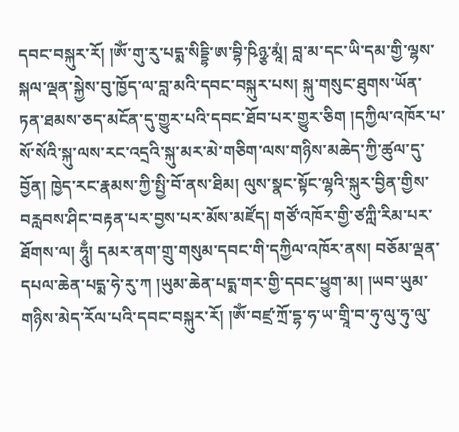དབང་བསྐུར་རོ། །ཨོཾ་གུ་རུ་པདྨ་སིདྡྷི་ཨ་བྷི་ཥིཉྩ་མཱཾ། བླ་མ་དང་ཡི་དམ་གྱི་ལྷས་སྐལ་ལྡན་སྐྱེས་བུ་ཁྱོད་ལ་བླ་མའི་དབང་བསྐུར་པས། སྐུ་གསུང་ཐུགས་ཡོན་ཏན་ཐམས་ཅད་མངོན་དུ་གྱུར་པའི་དབང་ཐོབ་པར་གྱུར་ཅིག །དཀྱིལ་འཁོར་པ་སོ་སོའི་སྐུ་ལས་རང་འདྲའི་སྐུ་མར་མེ་གཅིག་ལས་གཉིས་མཆེད་ཀྱི་ཚུལ་དུ་བྱོན། ཁྱེད་རང་རྣམས་ཀྱི་སྤྱི་བོ་ནས་ཐིམ། ལུས་སྣང་སྟོང་ལྷའི་སྐུར་བྱིན་གྱིས་བརླབས་ཤིང་བརྟན་པར་བྱས་པར་མོས་མཛོད། གཙོ་འཁོར་གྱི་ཙཀླི་རིམ་པར་ཐོགས་ལ། ཧཱུྃ། དམར་ནག་གྲུ་གསུམ་དབང་གི་དཀྱིལ་འཁོར་ནས། བཅོམ་ལྡན་དཔལ་ཆེན་པདྨ་ཧེ་རུ་ཀ །ཡུམ་ཆེན་པདྨ་གར་གྱི་དབང་ཕྱུག་མ། །ཡབ་ཡུམ་གཉིས་མེད་རོལ་པའི་དབང་བསྐུར་རོ། །ཨོཾ་བཛྲ་ཀྲོ་དྷ་ཧ་ཡ་གྲཱི་བ་ཧུ་ལུ་ཧུ་ལུ་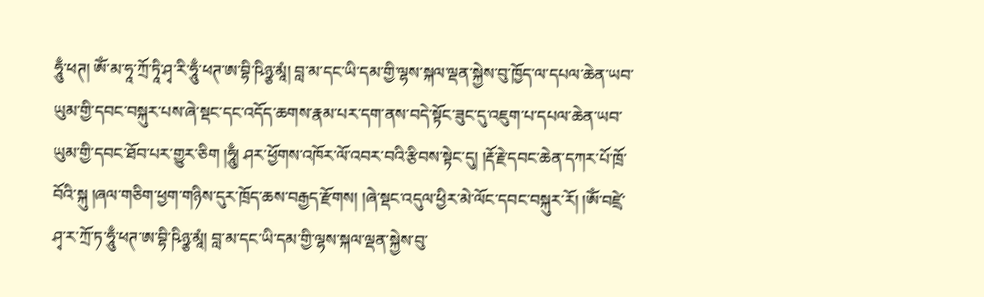ཧཱུྃ་ཕཊ། ཨོཾ་མ་ཧཱ་ཀྲོ་ཏཱི་ཤྭ་རི་ཧཱུྃ་ཕཊ་ཨ་བྷི་ཥིཉྩ་མཱཾ། བླ་མ་དང་ཡི་དམ་གྱི་ལྷས་སྐལ་ལྡན་སྐྱེས་བུ་ཁྱོད་ལ་དཔལ་ཆེན་ཡབ་ཡུམ་གྱི་དབང་བསྐུར་པས་ཞེ་སྡང་དང་འདོད་ཆགས་རྣམ་པར་དག་ནས་བདེ་སྟོང་ཟུང་དུ་འཇུག་པ་དཔལ་ཆེན་ཡབ་ཡུམ་གྱི་དབང་ཐོབ་པར་གྱུར་ཅིག །ཧཱུྃ། ཤར་ཕྱོགས་འཁོར་ལོ་འབར་བའི་རྩིབས་སྟེང་དུ། །རྡོ་རྗེ་དབང་ཆེན་དཀར་པོ་ཁྲོ་བོའི་སྐུ །ཞལ་གཅིག་ཕྱག་གཉིས་དུར་ཁྲོད་ཆས་བརྒྱད་རྫོགས། །ཞེ་སྡང་འདུལ་ཕྱིར་མེ་ལོང་དབང་བསྐུར་རོ། །ཨོཾ་བཛྲེ་ཤྭ་ར་ཀྲོ་ཏ་ཧཱུྃ་ཕཊ་ཨ་བྷི་ཥིཉྩ་མཱཾ། བླ་མ་དང་ཡི་དམ་གྱི་ལྷས་སྐལ་ལྡན་སྐྱེས་བུ་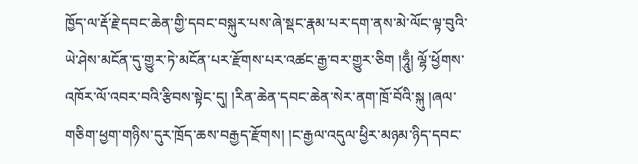ཁྱོད་ལ་རྡོ་རྗེ་དབང་ཆེན་གྱི་དབང་བསྐུར་པས་ཞེ་སྡང་རྣམ་པར་དག་ནས་མེ་ལོང་ལྟ་བུའི་ཡེ་ཤེས་མངོན་དུ་གྱུར་ཏེ་མངོན་པར་རྫོགས་པར་འཚང་རྒྱ་བར་གྱུར་ཅིག །ཧཱུྃ། ལྷོ་ཕྱོགས་འཁོར་ལོ་འབར་བའི་རྩིབས་སྟེང་དུ། །རིན་ཆེན་དབང་ཆེན་སེར་ནག་ཁྲོ་བོའི་སྐུ །ཞལ་གཅིག་ཕྱག་གཉིས་དུར་ཁྲོད་ཆས་བརྒྱད་རྫོགས། །ང་རྒྱལ་འདུལ་ཕྱིར་མཉམ་ཉིད་དབང་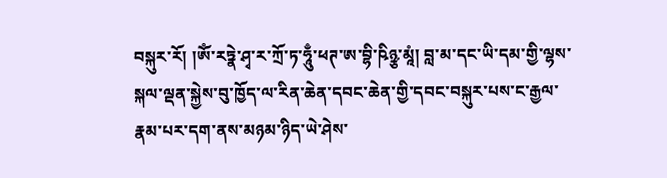བསྐུར་རོ། །ཨོཾ་རཏྣེ་ཤྭ་ར་ཀྲོ་ཏ་ཧཱུྃ་ཕཊ་ཨ་བྷི་ཥིཉྩ་མཱཾ། བླ་མ་དང་ཡི་དམ་གྱི་ལྷས་སྐལ་ལྡན་སྐྱེས་བུ་ཁྱོད་ལ་རིན་ཆེན་དབང་ཆེན་གྱི་དབང་བསྐུར་པས་ང་རྒྱལ་རྣམ་པར་དག་ནས་མཉམ་ཉིད་ཡེ་ཤེས་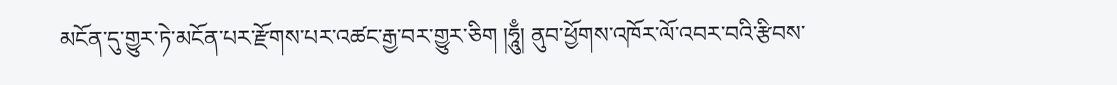མངོན་དུ་གྱུར་ཏེ་མངོན་པར་རྫོགས་པར་འཚང་རྒྱ་བར་གྱུར་ཅིག །ཧཱུྃ། ནུབ་ཕྱོགས་འཁོར་ལོ་འབར་བའི་རྩིབས་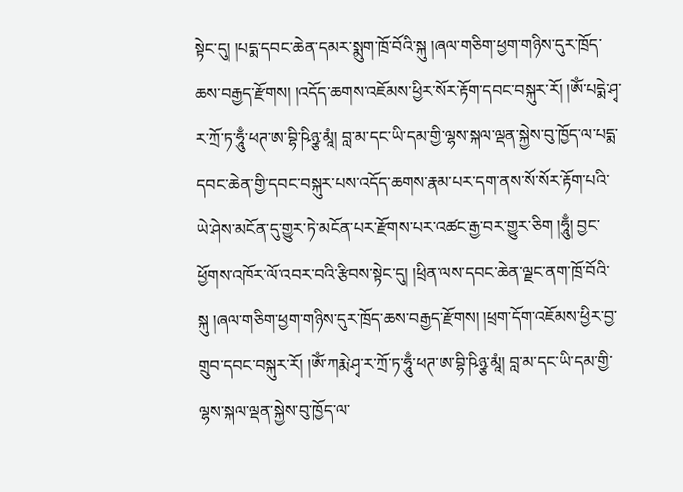སྟེང་དུ། །པདྨ་དབང་ཆེན་དམར་སྨུག་ཁྲོ་བོའི་སྐུ །ཞལ་གཅིག་ཕྱག་གཉིས་དུར་ཁྲོད་ཆས་བརྒྱད་རྫོགས། །འདོད་ཆགས་འཇོམས་ཕྱིར་སོར་རྟོག་དབང་བསྐུར་རོ། །ཨོཾ་པདྨེ་ཤྭ་ར་ཀྲོ་ཏ་ཧཱུྃ་ཕཊ་ཨ་བྷི་ཥིཉྩ་མཱཾ། བླ་མ་དང་ཡི་དམ་གྱི་ལྷས་སྐལ་ལྡན་སྐྱེས་བུ་ཁྱོད་ལ་པདྨ་དབང་ཆེན་གྱི་དབང་བསྐུར་པས་འདོད་ཆགས་རྣམ་པར་དག་ནས་སོ་སོར་རྟོག་པའི་ཡེ་ཤེས་མངོན་དུ་གྱུར་ཏེ་མངོན་པར་རྫོགས་པར་འཚང་རྒྱ་བར་གྱུར་ཅིག །ཧཱུྃ། བྱང་ཕྱོགས་འཁོར་ལོ་འབར་བའི་རྩིབས་སྟེང་དུ། །ཕྲིན་ལས་དབང་ཆེན་ལྗང་ནག་ཁྲོ་བོའི་སྐུ །ཞལ་གཅིག་ཕྱག་གཉིས་དུར་ཁྲོད་ཆས་བརྒྱད་རྫོགས། །ཕྲག་དོག་འཇོམས་ཕྱིར་བྱ་གྲུབ་དབང་བསྐུར་རོ། །ཨོཾ་ཀརྨེ་ཤྭ་ར་ཀྲོ་ཏ་ཧཱུྃ་ཕཊ་ཨ་བྷི་ཥིཉྩ་མཱཾ། བླ་མ་དང་ཡི་དམ་གྱི་ལྷས་སྐལ་ལྡན་སྐྱེས་བུ་ཁྱོད་ལ་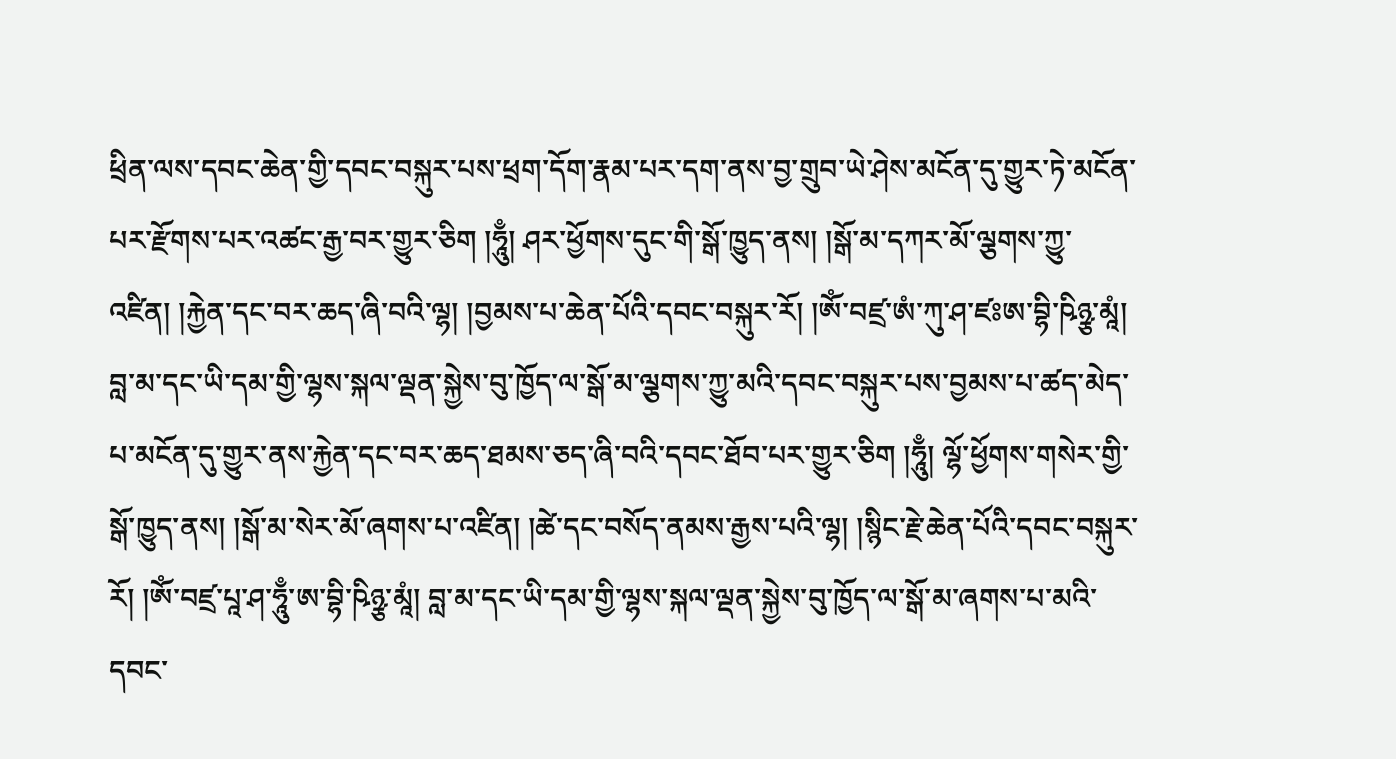ཕྲིན་ལས་དབང་ཆེན་གྱི་དབང་བསྐུར་པས་ཕྲག་དོག་རྣམ་པར་དག་ནས་བྱ་གྲུབ་ཡེ་ཤེས་མངོན་དུ་གྱུར་ཏེ་མངོན་པར་རྫོགས་པར་འཚང་རྒྱ་བར་གྱུར་ཅིག །ཧཱུྃ། ཤར་ཕྱོགས་དུང་གི་སྒོ་ཁྱུད་ནས། །སྒོ་མ་དཀར་མོ་ལྕགས་ཀྱུ་འཛིན། །རྐྱེན་དང་བར་ཆད་ཞི་བའི་ལྷ། །བྱམས་པ་ཆེན་པོའི་དབང་བསྐུར་རོ། །ཨོཾ་བཛྲ་ཨཾ་ཀུ་ཤ་ཛཿཨ་བྷི་ཥིཉྩ་མཱཾ། བླ་མ་དང་ཡི་དམ་གྱི་ལྷས་སྐལ་ལྡན་སྐྱེས་བུ་ཁྱོད་ལ་སྒོ་མ་ལྕགས་ཀྱུ་མའི་དབང་བསྐུར་པས་བྱམས་པ་ཚད་མེད་པ་མངོན་དུ་གྱུར་ནས་རྐྱེན་དང་བར་ཆད་ཐམས་ཅད་ཞི་བའི་དབང་ཐོབ་པར་གྱུར་ཅིག །ཧཱུྃ། ལྷོ་ཕྱོགས་གསེར་གྱི་སྒོ་ཁྱུད་ནས། །སྒོ་མ་སེར་མོ་ཞགས་པ་འཛིན། །ཚེ་དང་བསོད་ནམས་རྒྱས་པའི་ལྷ། །སྙིང་རྗེ་ཆེན་པོའི་དབང་བསྐུར་རོ། །ཨོཾ་བཛྲ་པཱ་ཤ་ཧཱུྃ་ཨ་བྷི་ཥིཉྩ་མཱཾ། བླ་མ་དང་ཡི་དམ་གྱི་ལྷས་སྐལ་ལྡན་སྐྱེས་བུ་ཁྱོད་ལ་སྒོ་མ་ཞགས་པ་མའི་དབང་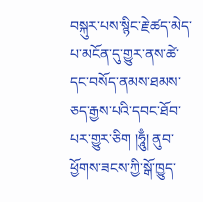བསྐུར་པས་སྙིང་རྗེ་ཚད་མེད་པ་མངོན་དུ་གྱུར་ནས་ཚེ་དང་བསོད་ནམས་ཐམས་ཅད་རྒྱས་པའི་དབང་ཐོབ་པར་གྱུར་ཅིག །ཧཱུྃ། ནུབ་ཕྱོགས་ཟངས་ཀྱི་སྒོ་ཁྱུད་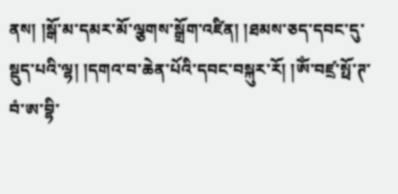ནས། །སྒོ་མ་དམར་མོ་ལྕགས་སྒྲོག་འཛིན། །ཐམས་ཅད་དབང་དུ་སྡུད་པའི་ལྷ། །དགའ་བ་ཆེན་པོའི་དབང་བསྐུར་རོ། །ཨོཾ་བཛྲ་སྥོ་ཊ་བཾ་ཨ་བྷི་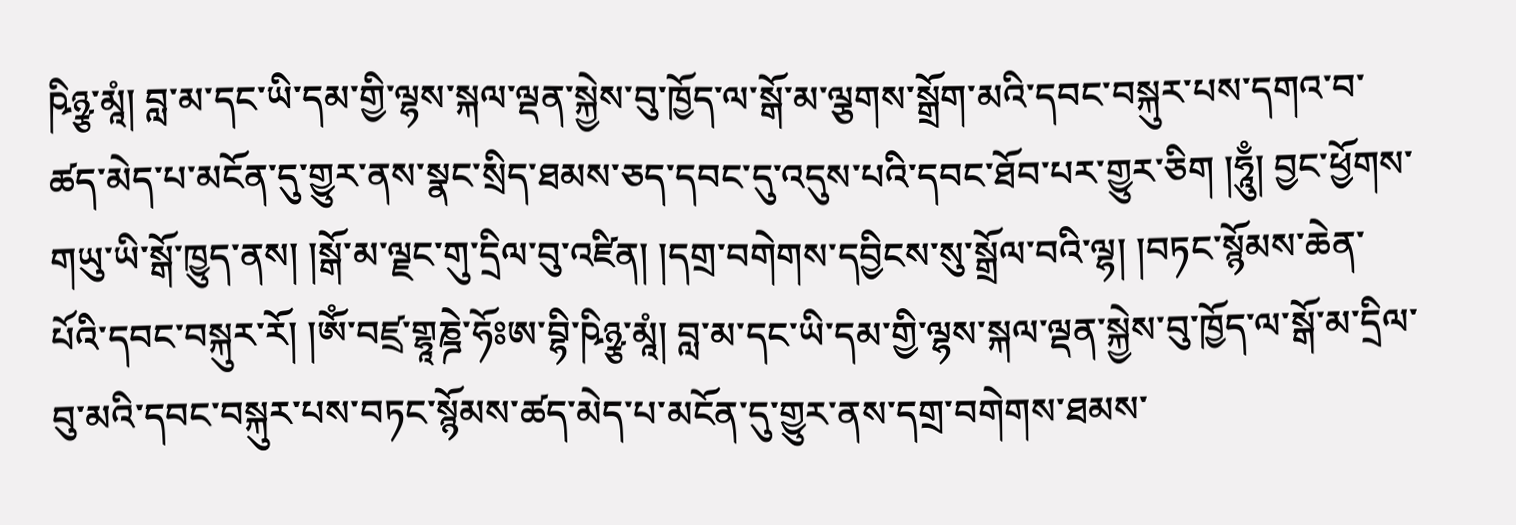ཥིཉྩ་མཱཾ། བླ་མ་དང་ཡི་དམ་གྱི་ལྷས་སྐལ་ལྡན་སྐྱེས་བུ་ཁྱོད་ལ་སྒོ་མ་ལྕགས་སྒྲོག་མའི་དབང་བསྐུར་པས་དགའ་བ་ཚད་མེད་པ་མངོན་དུ་གྱུར་ནས་སྣང་སྲིད་ཐམས་ཅད་དབང་དུ་འདུས་པའི་དབང་ཐོབ་པར་གྱུར་ཅིག །ཧཱུྃ། བྱང་ཕྱོགས་གཡུ་ཡི་སྒོ་ཁྱུད་ནས། །སྒོ་མ་ལྗང་གུ་དྲིལ་བུ་འཛིན། །དགྲ་བགེགས་དབྱིངས་སུ་སྒྲོལ་བའི་ལྷ། །བཏང་སྙོམས་ཆེན་པོའི་དབང་བསྐུར་རོ། །ཨོཾ་བཛྲ་གྷཱཎྜེ་ཧོཿཨ་བྷི་ཥིཉྩ་མཱཾ། བླ་མ་དང་ཡི་དམ་གྱི་ལྷས་སྐལ་ལྡན་སྐྱེས་བུ་ཁྱོད་ལ་སྒོ་མ་དྲིལ་བུ་མའི་དབང་བསྐུར་པས་བཏང་སྙོམས་ཚད་མེད་པ་མངོན་དུ་གྱུར་ནས་དགྲ་བགེགས་ཐམས་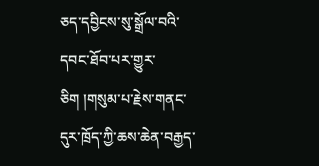ཅད་དབྱིངས་སུ་སྒྲོལ་བའི་དབང་ཐོབ་པར་གྱུར་ཅིག །གསུམ་པ་རྗེས་གནང་དུར་ཁྲོད་ཀྱི་ཆས་ཆེན་བརྒྱད་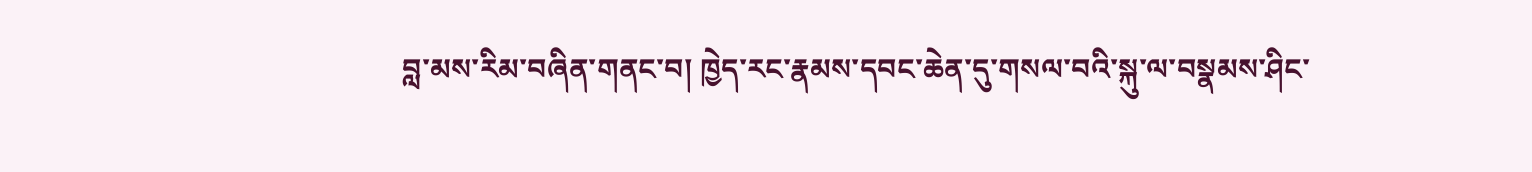བླ་མས་རིམ་བཞིན་གནང་བ། ཁྱེད་རང་རྣམས་དབང་ཆེན་དུ་གསལ་བའི་སྐུ་ལ་བསྣམས་ཤིང་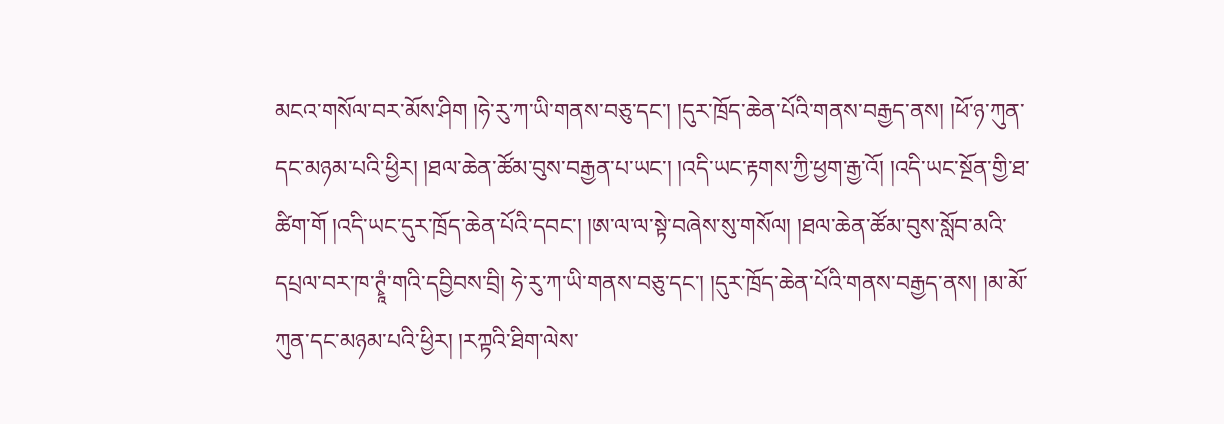མངའ་གསོལ་བར་མོས་ཤིག །ཧེ་རུ་ཀ་ཡི་གནས་བཅུ་དང་། །དུར་ཁྲོད་ཆེན་པོའི་གནས་བརྒྱད་ནས། །ཕོ་ཉ་ཀུན་དང་མཉམ་པའི་ཕྱིར། །ཐལ་ཆེན་ཚོམ་བུས་བརྒྱན་པ་ཡང་། །འདི་ཡང་རྟགས་ཀྱི་ཕྱག་རྒྱ་འོ། །འདི་ཡང་སྔོན་གྱི་ཐ་ཚིག་གོ །འདི་ཡང་དུར་ཁྲོད་ཆེན་པོའི་དབང་། །ཨ་ལ་ལ་སྟེ་བཞེས་སུ་གསོལ། །ཐལ་ཆེན་ཚོམ་བུས་སློབ་མའི་དཔྲལ་བར་ཁ་ཊྭཱཾ་གའི་དབྱིབས་བྲི། ཧེ་རུ་ཀ་ཡི་གནས་བཅུ་དང་། །དུར་ཁྲོད་ཆེན་པོའི་གནས་བརྒྱད་ནས། །མ་མོ་ཀུན་དང་མཉམ་པའི་ཕྱིར། །རཀྟའི་ཐིག་ལེས་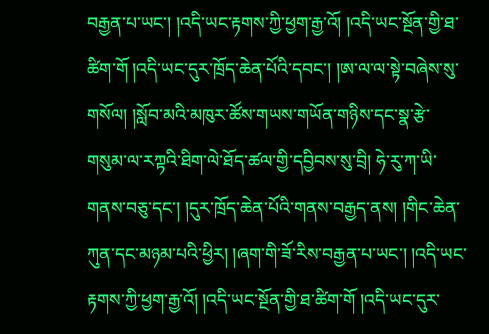བརྒྱན་པ་ཡང་། །འདི་ཡང་རྟགས་ཀྱི་ཕྱག་རྒྱ་འོ། །འདི་ཡང་སྔོན་གྱི་ཐ་ཚིག་གོ །འདི་ཡང་དུར་ཁྲོད་ཆེན་པོའི་དབང་། །ཨ་ལ་ལ་སྟེ་བཞེས་སུ་གསོལ། །སློབ་མའི་མཁུར་ཚོས་གཡས་གཡོན་གཉིས་དང་སྣ་རྩེ་གསུམ་ལ་རཀྟའི་ཐིག་ལེ་ཐོད་ཚལ་གྱི་དབྱིབས་སུ་བྲི། ཧེ་རུ་ཀ་ཡི་གནས་བཅུ་དང་། །དུར་ཁྲོད་ཆེན་པོའི་གནས་བརྒྱད་ནས། །གིང་ཆེན་ཀུན་དང་མཉམ་པའི་ཕྱིར། །ཞག་གི་ཟོ་རིས་བརྒྱན་པ་ཡང་། །འདི་ཡང་རྟགས་ཀྱི་ཕྱག་རྒྱ་འོ། །འདི་ཡང་སྔོན་གྱི་ཐ་ཚིག་གོ །འདི་ཡང་དུར་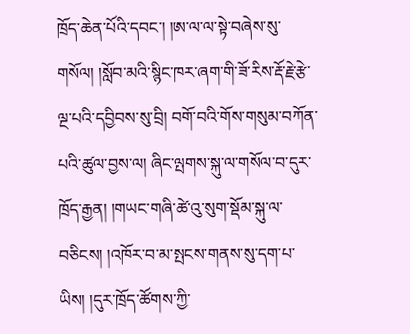ཁྲོད་ཆེན་པོའི་དབང་། །ཨ་ལ་ལ་སྟེ་བཞེས་སུ་གསོལ། །སློབ་མའི་སྙིང་ཁར་ཞག་གི་ཟོ་རིས་རྡོ་རྗེ་རྩེ་ལྔ་པའི་དབྱིབས་སུ་བྲི། བགོ་བའི་གོས་གསུམ་བཀོན་པའི་ཚུལ་བྱས་ལ། ཞིང་ལྤགས་སྐུ་ལ་གསོལ་བ་དུར་ཁྲོད་རྒྱན། །གཡང་གཞི་ཚེ་འུ་སུག་སྡོམ་སྐུ་ལ་བཅིངས། །འཁོར་བ་མ་སྤངས་གནས་སུ་དག་པ་ཡིས། །དུར་ཁྲོད་ཚོགས་ཀྱི་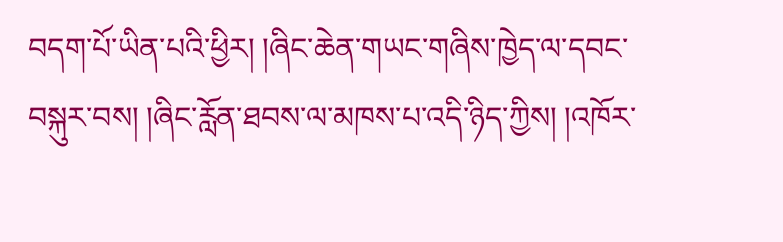བདག་པོ་ཡིན་པའི་ཕྱིར། །ཞིང་ཆེན་གཡང་གཞིས་ཁྱེད་ལ་དབང་བསྐུར་བས། །ཞིང་རློན་ཐབས་ལ་མཁས་པ་འདི་ཉིད་ཀྱིས། །འཁོར་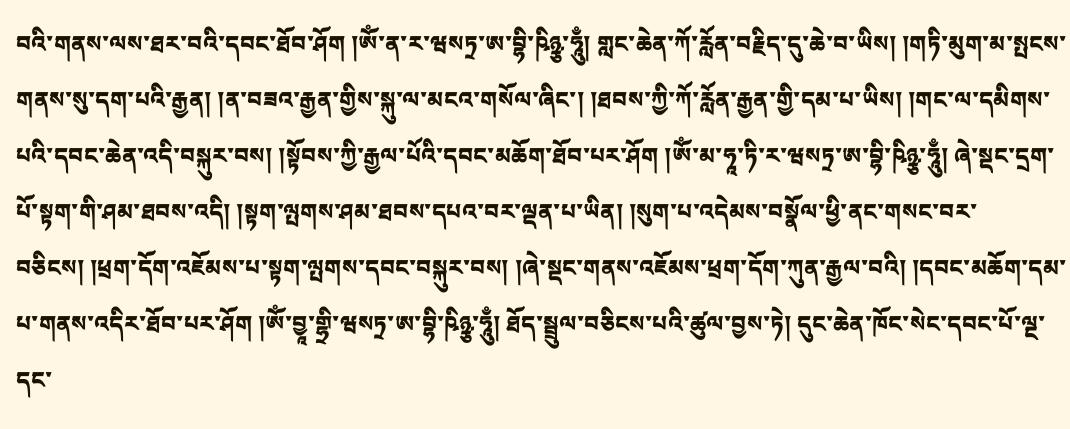བའི་གནས་ལས་ཐར་བའི་དབང་ཐོབ་ཤོག །ཨོཾ་ན་ར་ཝསཏྲ་ཨ་བྷི་ཥིཉྩ་ཧཱུྃ། གླང་ཆེན་ཀོ་རློན་བརྗིད་དུ་ཆེ་བ་ཡིས། །གཏི་མུག་མ་སྤངས་གནས་སུ་དག་པའི་རྒྱན། །ན་བཟའ་རྒྱན་གྱིས་སྐུ་ལ་མངའ་གསོལ་ཞིང་། །ཐབས་ཀྱི་ཀོ་རློན་རྒྱན་གྱི་དམ་པ་ཡིས། །གང་ལ་དམིགས་པའི་དབང་ཆེན་འདི་བསྐུར་བས། །སྟོབས་ཀྱི་རྒྱལ་པོའི་དབང་མཆོག་ཐོབ་པར་ཤོག །ཨོཾ་མ་ཧཱ་ཏི་ར་ཝསཏྲ་ཨ་བྷི་ཥིཉྩ་ཧཱུྃ། ཞེ་སྡང་དྲག་པོ་སྟག་གི་ཤམ་ཐབས་འདི། །སྟག་ལྤགས་ཤམ་ཐབས་དཔའ་བར་ལྡན་པ་ཡིན། །སུག་པ་འདེམས་བསྣོལ་ཕྱི་ནང་གསང་བར་བཅིངས། །ཕྲག་དོག་འཇོམས་པ་སྟག་ལྤགས་དབང་བསྐུར་བས། །ཞེ་སྡང་གནས་འཇོམས་ཕྲག་དོག་ཀུན་རྒྱལ་བའི། །དབང་མཆོག་དམ་པ་གནས་འདིར་ཐོབ་པར་ཤོག །ཨོཾ་བྱཱ་གྷྲི་ཝསཏྲ་ཨ་བྷི་ཥིཉྩ་ཧཱུྃ། ཐོད་སྦྲུལ་བཅིངས་པའི་ཚུལ་བྱས་ཏེ། དུང་ཆེན་ཁོང་སེང་དབང་པོ་ལྔ་དང་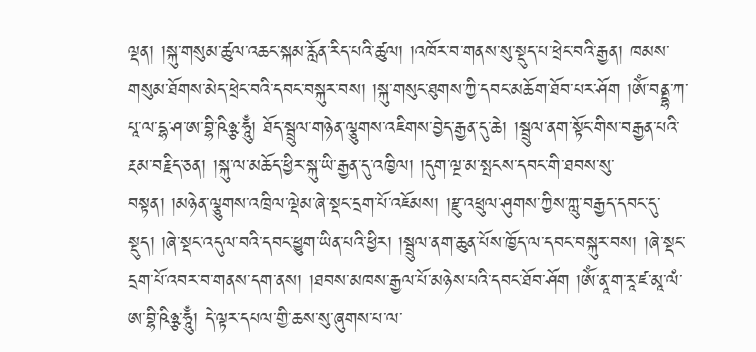ལྡན། །སྐུ་གསུམ་ཚུལ་འཆང་སྐམ་རློན་རིད་པའི་ཚུལ། །འཁོར་བ་གནས་སུ་སྡུད་པ་ཕྲེང་བའི་རྒྱན། ཁམས་གསུམ་ཐོགས་མེད་ཕྲེང་བའི་དབང་བསྐུར་བས། །སྐུ་གསུང་ཐུགས་ཀྱི་དབང་མཆོག་ཐོབ་པར་ཤོག །ཨོཾ་བནྡྷ་ཀ་པཱ་ལ་དྷ་ཤ་ཨ་བྷི་ཥིཉྩ་ཧཱུྃ། ཐོད་སྦྲུལ་གཉེན་ལྕུགས་འཇིགས་བྱེད་རྒྱན་དུ་ཆེ། །སྦྲུལ་ནག་སྟོང་གིས་བརྒྱན་པའི་རྔམ་བརྗིད་ཅན། །སྐུ་ལ་མཆོད་ཕྱིར་སྐུ་ཡི་རྒྱན་དུ་འཁྱིལ། །དུག་ལྔ་མ་སྤངས་དབང་གི་ཐབས་སུ་བསྟན། །མཉེན་ལྕུགས་འཁྲིལ་ལྡེམ་ཞེ་སྡང་དྲག་པོ་འཇོམས། །རྫུ་འཕྲུལ་ཤུགས་ཀྱིས་ཀླུ་བརྒྱད་དབང་དུ་སྡུད། །ཞེ་སྡང་འདུལ་བའི་དབང་ཕྱུག་ཡིན་པའི་ཕྱིར། །སྦྲུལ་ནག་ཆུན་པོས་ཁྱོད་ལ་དབང་བསྐུར་བས། །ཞེ་སྡང་དྲག་པོ་འབར་བ་གནས་དག་ནས། །ཐབས་མཁས་རྒྱལ་པོ་མཉེས་པའི་དབང་ཐོབ་ཤོག །ཨོཾ་ནཱ་ག་རཱ་ཛ་མཱ་ལཾ་ཨ་བྷི་ཥིཉྩ་ཧཱུྃ། དེ་ལྟར་དཔལ་གྱི་ཆས་སུ་ཞུགས་པ་ལ་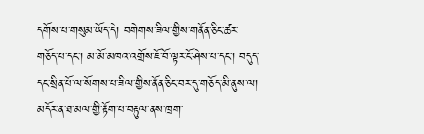དགོས་པ་གསུམ་ཡོད་དེ། བགེགས་ཟིལ་གྱིས་གནོན་ཅིང་ཚར་གཅོད་པ་དང་། མ་མོ་མཁའ་འགྲོས་ཇོ་བོ་ལྟར་ངོ་ཤེས་པ་དང་། བདུད་དང་སྲིན་པོ་ལ་སོགས་པ་ཟིལ་གྱིས་ནོན་ཅིང་བར་དུ་གཅོད་མི་ནུས་ལ། མདོར་ན་ཐ་མལ་གྱི་རྟོག་པ་བརྟུལ་ནས་ཁྲག་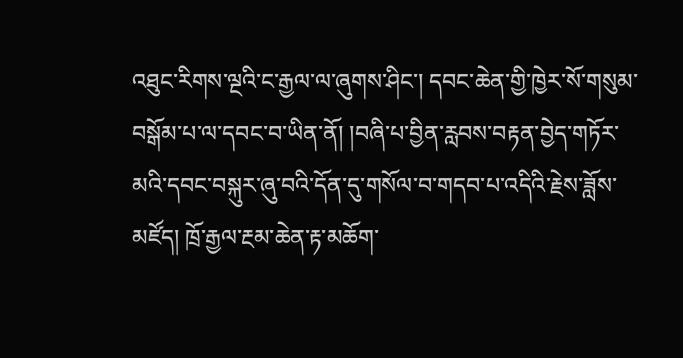འཐུང་རིགས་ལྔའི་ང་རྒྱལ་ལ་ཞུགས་ཤིང་། དབང་ཆེན་གྱི་ཁྱེར་སོ་གསུམ་བསྒོམ་པ་ལ་དབང་བ་ཡིན་ནོ། །བཞི་པ་བྱིན་རླབས་བརྟན་བྱེད་གཏོར་མའི་དབང་བསྐུར་ཞུ་བའི་དོན་དུ་གསོལ་བ་གདབ་པ་འདིའི་རྗེས་ཟློས་མཛོད། ཁྲོ་རྒྱལ་རྔམ་ཆེན་རྟ་མཆོག་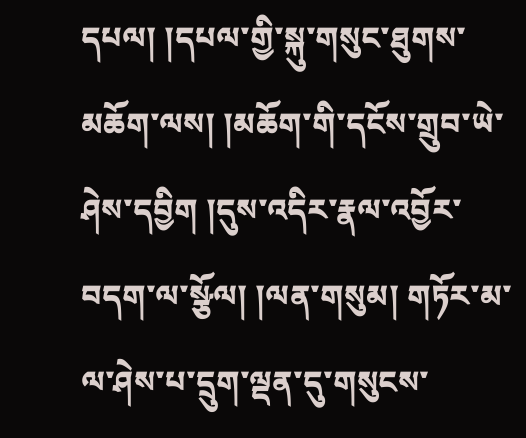དཔལ། །དཔལ་གྱི་སྐུ་གསུང་ཐུགས་མཆོག་ལས། །མཆོག་གི་དངོས་གྲུབ་ཡེ་ཤེས་དབྱིག །དུས་འདིར་རྣལ་འབྱོར་བདག་ལ་སྩོལ། །ལན་གསུམ། གཏོར་མ་ལ་ཤེས་པ་དྲུག་ལྡན་དུ་གསུངས་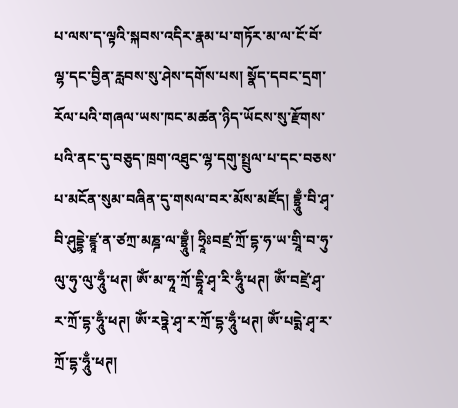པ་ལས་ད་ལྟའི་སྐབས་འདིར་རྣམ་པ་གཏོར་མ་ལ་ངོ་བོ་ལྷ་དང་བྱིན་རླབས་སུ་ཤེས་དགོས་པས། སྣོད་དབང་དྲག་རོལ་པའི་གཞལ་ཡས་ཁང་མཚན་ཉིད་ཡོངས་སུ་རྫོགས་པའི་ནང་དུ་བཅུད་ཁྲག་འཐུང་ལྷ་དགུ་སྤྲུལ་པ་དང་བཅས་པ་མངོན་སུམ་བཞིན་དུ་གསལ་བར་མོས་མཛོད། བྷྲཱུྃ་བི་ཤྭ་བི་ཤུདྡྷེ་ཛྙཱ་ན་ཙཀྲ་མཎྜ་ལ་བྷྲཱུྃ། ཧྲཱིཿབཛྲ་ཀྲོ་དྷ་ཧ་ཡ་གྲཱི་བ་ཧུ་ལུ་ཧུ་ལུ་ཧཱུྃ་ཕཊ། ཨོཾ་མ་ཧཱ་ཀྲོ་དྷཱི་ཤྭ་རི་ཧཱུྃ་ཕཊ། ཨོཾ་བཛྲེ་ཤྭ་ར་ཀྲོ་དྷ་ཧཱུྃ་ཕཊ། ཨོཾ་རཏྣེ་ཤྭ་ར་ཀྲོ་དྷ་ཧཱུྃ་ཕཊ། ཨོཾ་པདྨེ་ཤྭ་ར་ཀྲོ་དྷ་ཧཱུྃ་ཕཊ།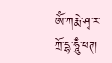ཨོཾ་ཀརྨེ་ཤྭ་ར་ཀྲོ་དྷ་ཧཱུྃ་ཕཊ།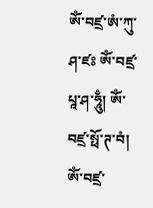ཨོཾ་བཛྲ་ཨཾ་ཀུ་ཤ་ཛཿ ཨོཾ་བཛྲ་པཱ་ཤ་ཧཱུྃ། ཨོཾ་བཛྲ་སྥོ་ཊ་བཾ། ཨོཾ་བཛྲ་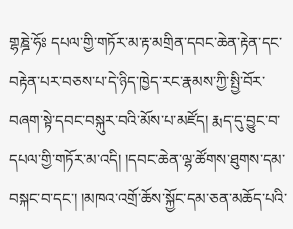གྷཎྜེ་ཧོཿ དཔལ་གྱི་གཏོར་མ་རྟ་མགྲིན་དབང་ཆེན་རྟེན་དང་བརྟེན་པར་བཅས་པ་དེ་ཉིད་ཁྱེད་རང་རྣམས་ཀྱི་སྤྱི་བོར་བཞག་སྟེ་དབང་བསྐུར་བའི་མོས་པ་མཛོད། རྨད་དུ་བྱུང་བ་དཔལ་གྱི་གཏོར་མ་འདི། །དབང་ཆེན་ལྷ་ཚོགས་ཐུགས་དམ་བསྐང་བ་དང་། །མཁའ་འགྲོ་ཆོས་སྐྱོང་དམ་ཅན་མཆོད་པའི་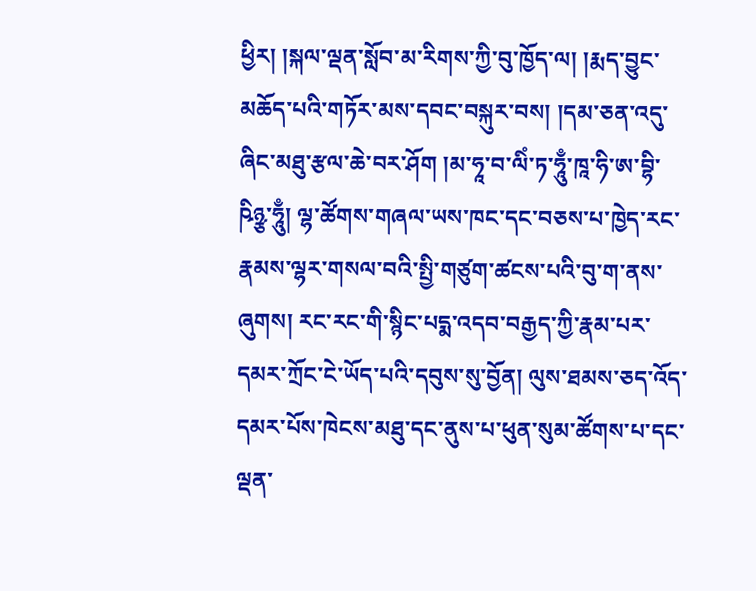ཕྱིར། །སྐལ་ལྡན་སློབ་མ་རིགས་ཀྱི་བུ་ཁྱོད་ལ། །རྨད་བྱུང་མཆོད་པའི་གཏོར་མས་དབང་བསྐུར་བས། །དམ་ཅན་འདུ་ཞིང་མཐུ་རྩལ་ཆེ་བར་ཤོག །མ་ཧཱ་བ་ལིཾ་ཏ་ཧཱུྃ་ཁཱ་ཧི་ཨ་བྷི་ཥིཉྩ་ཧཱུྃ། ལྷ་ཚོགས་གཞལ་ཡས་ཁང་དང་བཅས་པ་ཁྱེད་རང་རྣམས་ལྷར་གསལ་བའི་སྤྱི་གཙུག་ཚངས་པའི་བུ་ག་ནས་ཞུགས། རང་རང་གི་སྙིང་པདྨ་འདབ་བརྒྱད་ཀྱི་རྣམ་པར་དམར་ཀྲོང་ངེ་ཡོད་པའི་དབུས་སུ་བྱོན། ལུས་ཐམས་ཅད་འོད་དམར་པོས་ཁེངས་མཐུ་དང་ནུས་པ་ཕུན་སུམ་ཚོགས་པ་དང་ལྡན་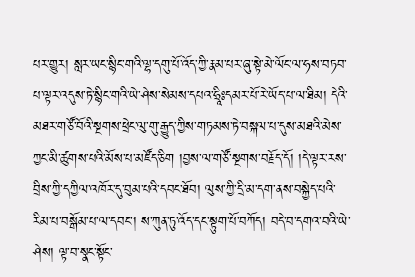པར་གྱུར། སླར་ཡང་སྙིང་གའི་ལྷ་དགུ་པོ་འོད་ཀྱི་རྣམ་པར་ཞུ་སྟེ་མེ་ལོང་ལ་ཧས་བཏབ་པ་ལྟར་འདུས་ཏེ་སྙིང་གའི་ཡེ་ཤེས་སེམས་དཔའ་ཧྲཱིཿདམར་པོ་རེ་ཡོད་པ་ལ་ཐིམ། དེའི་མཐར་གཙོ་བོའི་སྔགས་ཕྲེང་ལུ་གུ་རྒྱུད་ཀྱིས་གཏམས་ཏེ་བསྐལ་པ་དུས་མཐའི་མེས་ཀྱང་མི་ཚུགས་པའི་མོས་པ་མཛོད་ཅིག །བྱས་ལ་གཙོ་སྔགས་བརྗོད་དོ། །དེ་ལྟར་རས་བྲིས་ཀྱི་དཀྱིལ་འཁོར་དུ་བུམ་པའི་དབང་ཐོབ། ལུས་ཀྱི་དྲི་མ་དག་ནས་བསྐྱེད་པའི་རིམ་པ་བསྒོམ་པ་ལ་དབང་། ས་ཀུན་ཏུ་འོད་དང་སྟུག་པོ་བཀོད། བདེ་བ་དགའ་བའི་ཡེ་ཤེས། ལྟ་བ་སྣང་སྟོང་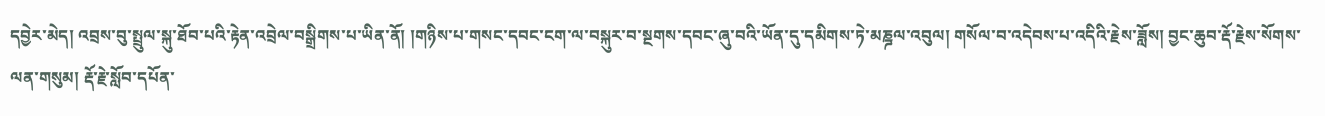དབྱེར་མེད། འབྲས་བུ་སྤྲུལ་སྐུ་ཐོབ་པའི་རྟེན་འབྲེལ་བསྒྲིགས་པ་ཡིན་ནོ། །གཉིས་པ་གསང་དབང་ངག་ལ་བསྐུར་བ་སྔགས་དབང་ཞུ་བའི་ཡོན་དུ་དམིགས་ཏེ་མཎྜལ་འབུལ། གསོལ་བ་འདེབས་པ་འདིའི་རྗེས་ཟློས། བྱང་ཆུབ་རྡོ་རྗེས་སོགས་ལན་གསུམ། རྡོ་རྗེ་སློབ་དཔོན་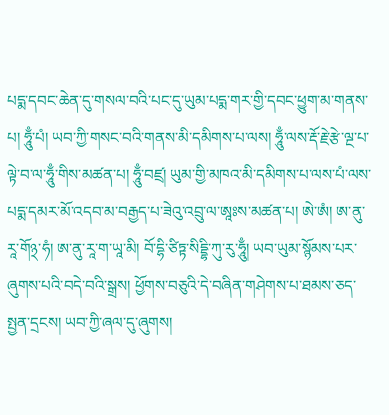པདྨ་དབང་ཆེན་དུ་གསལ་བའི་པང་དུ་ཡུམ་པདྨ་གར་གྱི་དབང་ཕྱུག་མ་གནས་པ། ཧཱུྃ་པཾ། ཡབ་ཀྱི་གསང་བའི་གནས་མི་དམིགས་པ་ལས། ཧཱུྃ་ལས་རྡོ་རྗེ་རྩེ་ལྔ་པ་ལྟེ་བ་ལ་ཧཱུྃ་གིས་མཚན་པ། ཧཱུྃ་བཛྲ། ཡུམ་གྱི་མཁའ་མི་དམིགས་པ་ལས་པཾ་ལས་པདྨ་དམར་མོ་འདབ་མ་བརྒྱད་པ་ཟེའུ་འབྲུ་ལ་ཨཱཿས་མཚན་པ། ཨེ་ཨཾ། ཨ་ནུ་རཱ་གོ྅་ཧཾ། ཨ་ནུ་རཱ་ག་ཡཱ་མི། བོ་དྷི་ཙིཏྟ་སིདྡྷི་ཀུ་རུ་ཧཱུྃ། ཡབ་ཡུམ་སྙོམས་པར་ཞུགས་པའི་བདེ་བའི་སྒྲས། ཕྱོགས་བཅུའི་དེ་བཞིན་གཤེགས་པ་ཐམས་ཅད་སྤྱན་དྲངས། ཡབ་ཀྱི་ཞལ་དུ་ཞུགས།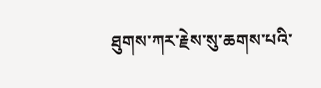ཐུགས་ཀར་རྗེས་སུ་ཆགས་པའི་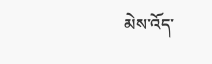མེས་འོད་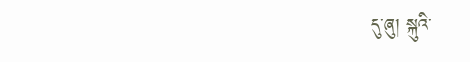དུ་ཞུ། སྐུའི་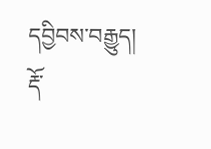དབྱིབས་བརྒྱུད། རྡོ་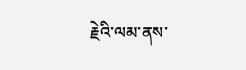རྗེའི་ལམ་ནས་